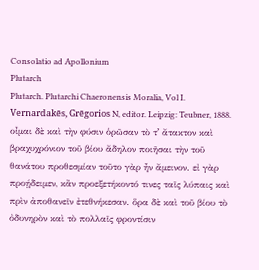Consolatio ad Apollonium
Plutarch
Plutarch. Plutarchi Chaeronensis Moralia, Vol I. Vernardakēs, Grēgorios N, editor. Leipzig: Teubner, 1888.
οἶμαι δὲ καὶ τὴν φύσιν ὁρῶσαν τὸ τʼ ἄτακτον καὶ βραχυχρόνιον τοῦ βίου ἄδηλον ποιῆσαι τὴν τοῦ θανάτου προθεσμίαν τοῦτο γὰρ ἦν ἄμεινον. εἰ γὰρ προῄδειμεν, κἂν προεξετήκοντό τινες ταῖς λύπαις καὶ πρὶν ἀποθανεῖν ἐτεθνήκεσαν. ὅρα δὲ καὶ τοῦ βίου τὸ ὀδυνηρὸν καὶ τὸ πολλαῖς φροντίσιν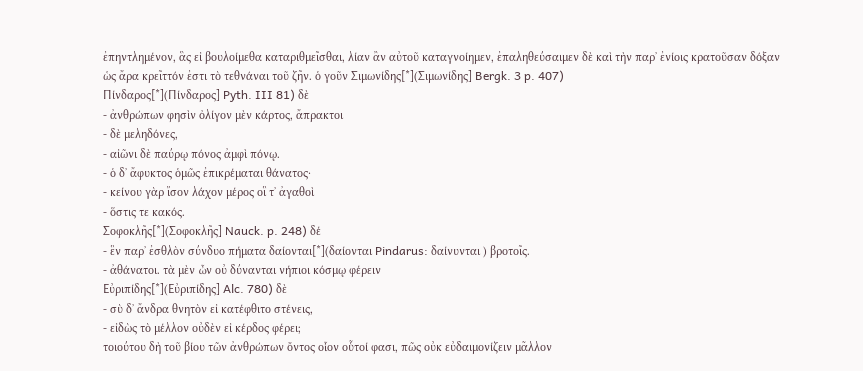ἐπηντλημένον, ἃς εἰ βουλοίμεθα καταριθμεῖσθαι, λίαν ἂν αὐτοῦ καταγνοίημεν, ἐπαληθεύσαιμεν δὲ καὶ τὴν παρʼ ἐνίοις κρατοῦσαν δόξαν ὡς ἄρα κρεῖττόν ἐστι τὸ τεθνάναι τοῦ ζῆν. ὁ γοῦν Σιμωνίδης[*](Σιμωνίδης] Bergk. 3 p. 407)
Πίνδαρος[*](Πίνδαρος] Pyth. III 81) δὲ
- ἀνθρώπων φησὶν ὀλίγον μὲν κάρτος, ἄπρακτοι
- δὲ μεληδόνες,
- αἰῶνι δὲ παύρῳ πόνος ἀμφὶ πόνῳ.
- ὁ δʼ ἄφυκτος ὁμῶς ἐπικρέμαται θάνατος·
- κείνου γὰρ ἴσον λάχον μέρος οἳ τʼ ἀγαθοὶ
- ὅστις τε κακός.
Σοφοκλῆς[*](Σοφοκλῆς] Nauck. p. 248) δέ
- ἓν παρʼ ἐσθλὸν σύνδυο πήματα δαίονται[*](δαίονται Pindarus: δαίνυνται ) βροτοῖς.
- ἀθάνατοι. τὰ μὲν ὦν οὐ δύνανται νήπιοι κόσμῳ φέρειν
Εὐριπίδης[*](Εὐριπίδης] Alc. 780) δὲ
- σὺ δʼ ἄνδρα θνητὸν εἰ κατέφθιτο στένεις,
- εἰδὼς τὸ μέλλον οὐδὲν εἰ κέρδος φέρει;
τοιούτου δὴ τοῦ βίου τῶν ἀνθρώπων ὄντος οἷον οὗτοί φασι, πῶς οὐκ εὐδαιμονίζειν μᾶλλον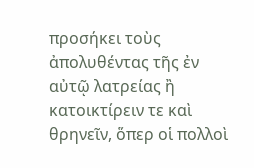προσήκει τοὺς ἀπολυθέντας τῆς ἐν αὐτῷ λατρείας ἢ κατοικτίρειν τε καὶ θρηνεῖν, ὅπερ οἱ πολλοὶ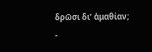δρῶσι διʼ ἀμαθίαν;
-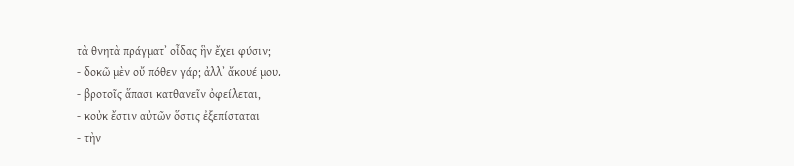τὰ θνητὰ πράγματʼ οἶδας ἣν ἔχει φύσιν;
- δοκῶ μὲν οὔ πόθεν γάρ; ἀλλʼ ἄκουέ μου.
- βροτοῖς ἅπασι κατθανεῖν ὀφείλεται,
- κοὐκ ἔστιν αὐτῶν ὅστις ἐξεπίσταται
- τὴν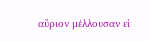αὔριον μέλλουσαν εἰ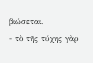βιώσεται.
- τὸ τῆς τύχης γὰρ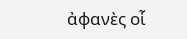ἀφανὲς οἷ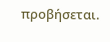προβήσεται.